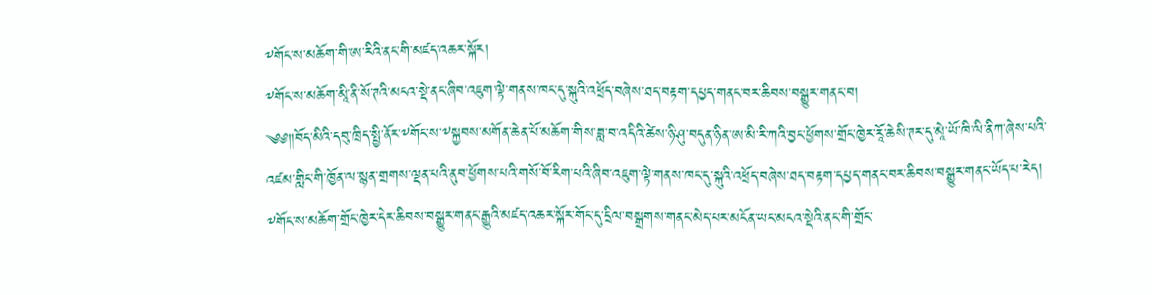༸གོང་ས་མཆོག་གི་ཨ་རིའི་ནང་གི་མཛད་འཆར་སྐོར།
༸གོང་ས་མཆོག་མཱི་ནི་སོ་ཊའི་མངའ་སྡེ་ནང་ཞིབ་འཇུག་ལྟེ་གནས་ཁང་དུ་སྐུའི་འཕྲོད་བཞེས་ཐད་བརྟག་དཔྱད་གནང་བར་ཆིབས་བསྒྱུར་གནང་བ།
༄༅༎བོད་མིའི་དབུ་ཁྲིད་སྤྱི་ནོར་༸གོང་ས་༸སྐྱབས་མགོན་ཆེན་པོ་མཆོག་གིས་ཟླ་བ་འདིའི་ཚེས་ཉི་ཤུ་བདུན་ཉིན་ཨ་མི་རི་ཀའི་བྱང་ཕྱོགས་གྲོང་ཁྱེར་རཱོ་ཆེསི་ཊར་དུ་མཱེ་ཡོ་ཁི་ལི་ནིཀ་ཞེས་པའི་འཛམ་གླིང་གི་ཁྱོན་ལ་སྙན་གྲགས་ལྡན་པའི་ནུབ་ཕྱོགས་པའི་གསོ་བོ་རིག་པའི་ཞིབ་འཇུག་ལྟེ་གནས་ཁང་དུ་སྐུའི་འཕྲོད་བཞེས་ཐད་བརྟག་དཔྱད་གནང་བར་ཆིབས་བསྒྱུར་གནང་ཡོད་པ་རེད།
༸གོང་ས་མཆོག་གྲོང་ཁྱེར་དེར་ཆིབས་བསྒྱུར་གནང་རྒྱུའི་མཛད་འཆར་སྐོར་གོང་དུ་དྲིལ་བསྒྲགས་གནང་མེད་པར་མངོན་ཡང་མངའ་སྡེའི་ནང་གི་གྲོང་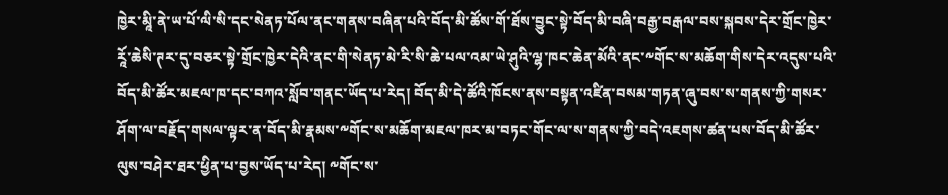ཁྱེར་མཱི་ནེ་ཡ་པོ་ལི་སི་དང་སེནཏ་པོལ་ནང་གནས་བཞིན་པའི་བོད་མི་ཚོས་གོ་ཐོས་བྱུང་སྟེ་བོད་མི་བཞི་བརྒྱ་བརྒལ་བས་སྐབས་དེར་གྲོང་ཁྱེར་རཱོ་ཆེསི་ཊར་དུ་བཅར་སྟེ་གྲོང་ཁྱེར་དེའི་ནང་གི་སེནཏ་མེ་རི་སི་ཆེ་པལ་འམ་ཡེ་ཤུའི་ལྷ་ཁང་ཆེན་མོའི་ནང་༸གོང་ས་མཆོག་གིས་དེར་འདུས་པའི་བོད་མི་ཚོར་མཇལ་ཁ་དང་བཀའ་སློབ་གནང་ཡོད་པ་རེད། བོད་མི་དེ་ཚོའི་ཁོངས་ནས་བསྟན་འཛིན་བསམ་གཏན་ཞུ་བས་ས་གནས་ཀྱི་གསར་ཤོག་ལ་བརྗོད་གསལ་ལྟར་ན་བོད་མི་རྣམས་༸གོང་ས་མཆོག་མཇལ་ཁར་མ་བཏང་གོང་ལ་ས་གནས་ཀྱི་བདེ་འཇགས་ཚན་པས་བོད་མི་ཚོར་ལུས་བཤེར་ཐར་ཕྱིན་པ་བྱས་ཡོད་པ་རེད། ༸གོང་ས་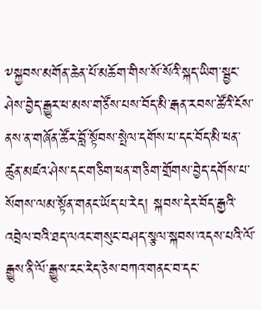༸སྐྱབས་མགོན་ཆེན་པོ་མཆོག་གིས་སོ་སོའི་སྐད་ཡིག་སྦྱང་ཤེས་བྱེད་རྒྱུར་ཕ་མས་གཙོས་པས་བོད་མི་རྒན་རབས་ཚོའི་ངོས་ནས་ན་གཞོན་ཚོར་བློ་སྟོབས་སྤེལ་དགོས་པ་དང་བོད་མི་ཕན་ཚུན་མཛའ་ཤེས་དང་གཅིག་ཕན་གཅིག་གྲོགས་བྱེད་དགོས་པ་སོགས་ལམ་སྟོན་གནང་ཡོད་པ་རེད། སྐབས་དེར་བོད་རྒྱའི་འབྲེལ་བའི་ཐད་ལའང་གསུང་བཤད་སྩལ་སྐབས་འདས་པའི་ལོ་རྒྱུས་ནི་ལོ་རྒྱུས་རང་རེད་ཅེས་བཀའ་གནང་བ་དང་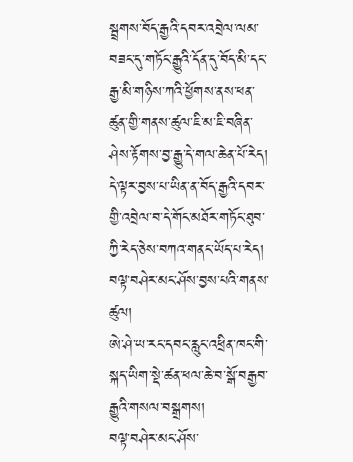སྦྲགས་བོད་རྒྱའི་དབར་འབྲེལ་ལམ་བཟང་དུ་གཏོང་རྒྱུའི་དོན་དུ་བོད་མི་དང་རྒྱ་མི་གཉིས་ཀའི་ཕྱོགས་ནས་ཕན་ཚུན་གྱི་གནས་ཚུལ་ཇི་མ་ཇི་བཞིན་ཤེས་རྟོགས་བྱ་རྒྱུ་དེ་གལ་ཆེན་པོ་རེད། དེ་ལྟར་བྱས་པ་ཡིན་ན་བོད་རྒྱའི་དབར་གྱི་འབྲེལ་བ་དེ་གོང་མཐོར་གཏོང་ཐུབ་ཀྱི་རེད་ཅེས་བཀའ་གནང་ཡོད་པ་རེད།
བལྟ་བཤེར་མང་ཤོས་བྱས་པའི་གནས་ཚུལ།
ཨེ་ཤེ་ཡ་རང་དབང་རླུང་འཕྲིན་ཁང་གི་སྐད་ཡིག་སྡེ་ཚན་ཕལ་ཆེ་བ་སྒོ་བརྒྱབ་རྒྱུའི་གསལ་བསྒྲགས།
བལྟ་བཤེར་མང་ཤོས་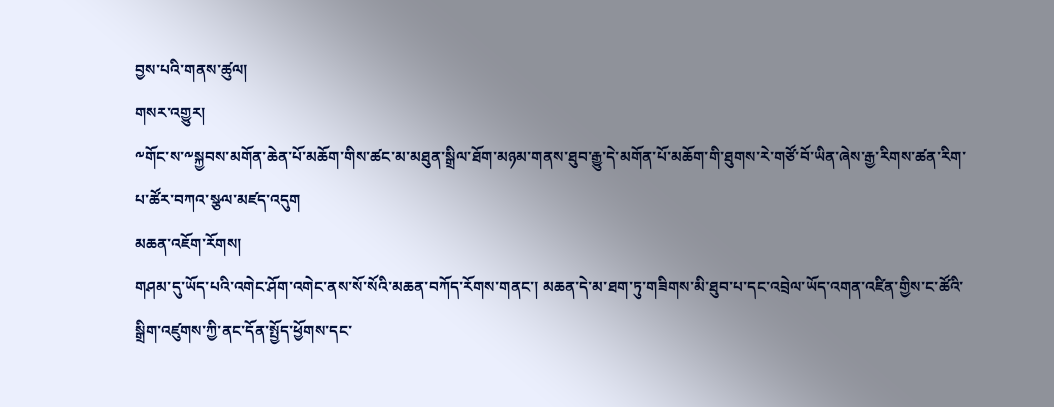བྱས་པའི་གནས་ཚུལ།
གསར་འགྱུར།
༸གོང་ས་༸སྐྱབས་མགོན་ཆེན་པོ་མཆོག་གིས་ཚང་མ་མཐུན་སྒྲིལ་ཐོག་མཉམ་གནས་ཐུབ་རྒྱུ་དེ་མགོན་པོ་མཆོག་གི་ཐུགས་རེ་གཙོ་བོ་ཡིན་ཞེས་རྒྱ་རིགས་ཚན་རིག་པ་ཚོར་བཀའ་སྩལ་མཛད་འདུག
མཆན་འཇོག་རོགས།
གཤམ་དུ་ཡོད་པའི་འགེང་ཤོག་འགེང་ནས་སོ་སོའི་མཆན་བཀོད་རོགས་གནང་། མཆན་དེ་མ་ཐག་ཏུ་གཟིགས་མི་ཐུབ་པ་དང་འབྲེལ་ཡོད་འགན་འཛིན་གྱིས་ང་ཚོའི་སྒྲིག་འཛུགས་ཀྱི་ནང་དོན་སྤྱོད་ཕྱོགས་དང་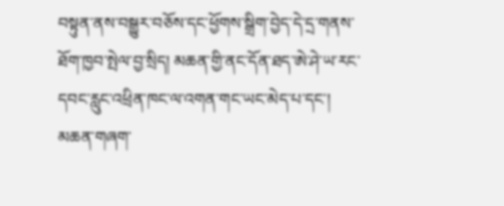བསྟུན་ནས་བསྒྱུར་བཅོས་དང་ཕྱོགས་སྒྲིག་བྱེད་དེ་དྲ་གནས་ཐོག་ཁྱབ་སྤེལ་བྱ་སྲིད། མཆན་གྱི་ནང་དོན་ཐད་ཨེ་ཤེ་ཡ་རང་དབང་རླུང་འཕྲིན་ཁང་ལ་འགན་གང་ཡང་མེད་པ་དང་། མཆན་གཞག་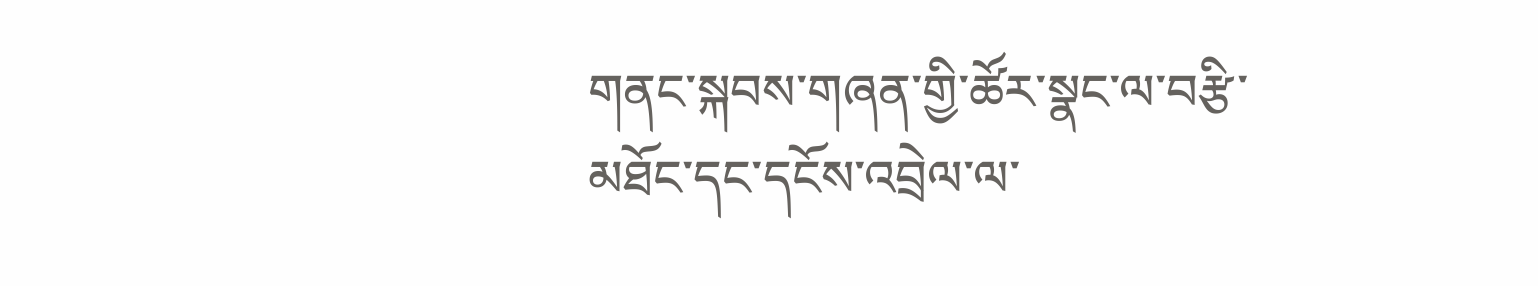གནང་སྐབས་གཞན་གྱི་ཚོར་སྣང་ལ་བརྩི་མཐོང་དང་དངོས་འབྲེལ་ལ་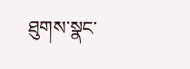ཐུགས་སྣང་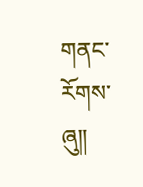གནང་རོགས་ཞུ༎